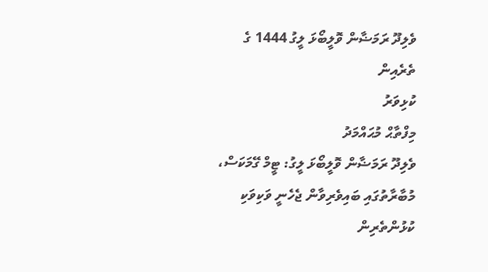ވެލިދޫ ރަމަޟާން ވޮލީބޯޅަ ލީގު 1444 ގެ ތެރެއިން
ކުޅިވަރު
މިފްތާޙް މުޙައްމަދު
ވެލިދޫ ރަމަޟާން ވޮލީބޯޅަ ލީގު: ޓީމް ގޭމަކަސް، މުބާރާތުގައި ބައިވެރިވާން ޖެހެނީ ވަކިވަކި ކުޅުންތެރިން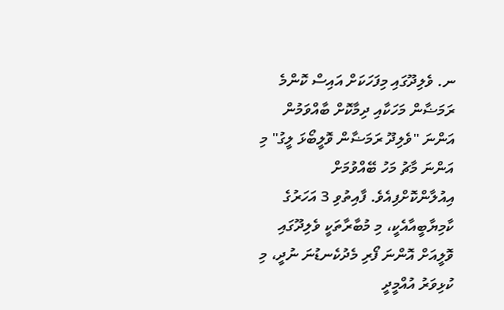ނ. ވެލިދޫގައި މިފަހަކަށް އައިސް ކޮންމެ ރަމަޟާން މަހަކާއި ދިމާކޮށް ބާއްވަމުން އަންނަ "ވެލިދޫ ރަމަޟާން ވޮލީބޯޅަ ލީގު" މި އަންނަ މާޗު މަހު ބޭއްވުމަށް އިއުލާންކޮށްފިއެވެ. ފާއިތުވި 3 އަހަރުގެ ކާމިޔާބީއާއެކީ، މި މުބާރާތަކީ ވެލިދޫގައި ވޮލީއަށް އޮންނަ ފޯރި މެދުކެނޑުނަ ނުދީ، މި ކުޅިވަރު އުއްމީދީ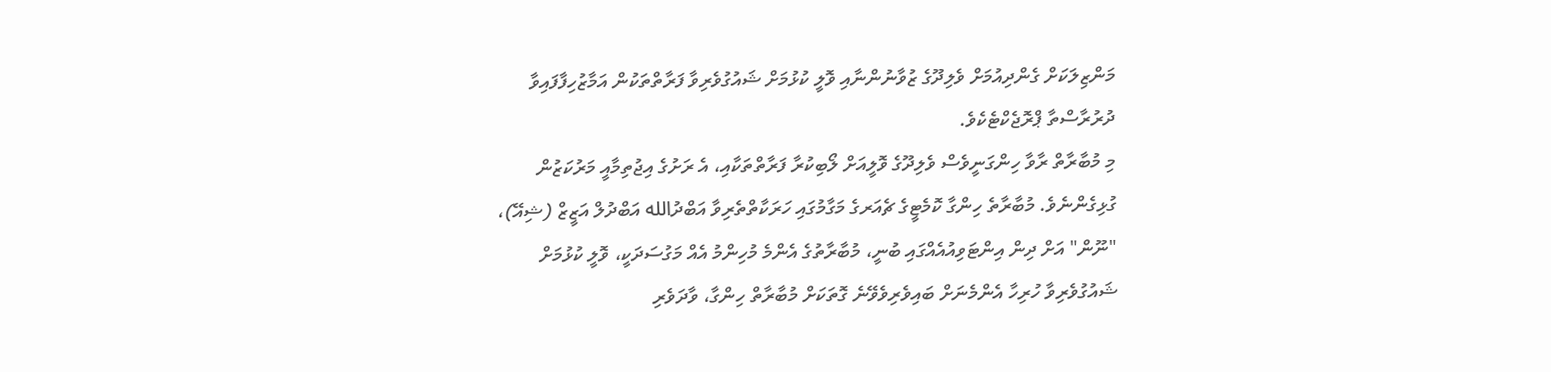މަންޒިލަކަށް ގެންދިއުމަށް ވެލިދޫގެ ޒުވާނުންނާއި ވޮލީ ކުޅުމަށް ޝައުގުވެރިވާ ފަރާތްތަކުން އަމާޒުހިފާފައިވާ ދުރުރާސްތާ ޕްރޮޖެކްޓެކެވެ.
މި މުބާރާތް ރާވާ ހިންގަނީވެސް ވެލިދޫގެ ވޮލީއަށް ލޯބިކުރާ ފަރާތްތަކާއި، އެ ރަށުގެ އިޖުތިމާއީ މަރުކަޒުން ގުޅިގެންނެވެ. މުބާރާތެ ހިންގާ ކޮމެޓީގެ ޗެއަރގެ މަގާމުގައި ހަރަކާތްތެރިވާ އަބްދުالله އަބްދުލް އަޒީޒް (ޝިއޭ)، "ނޫން" އަށް ދިން އިންޓަވިއުއެއްގައި ބުނީ، މުބާރާތުގެ އެންމެ މުހިންމު އެއް މަގުސަދަކީ، ވޮލީ ކުޅުމަށް ޝައުގުވެރިވާ ހުރިހާ އެންމެނަށް ބައިވެރިވެވޭނެ ގޮތަކަށް މުބާރާތް ހިންގާ، ވާދަވެރި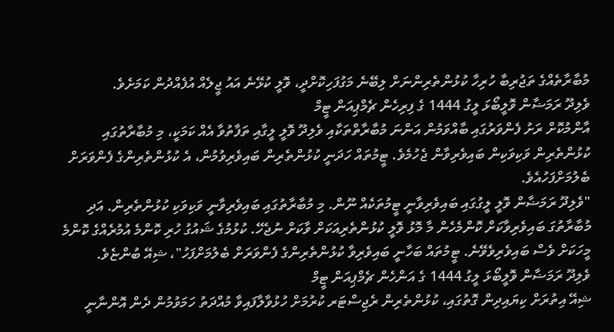މުބާރާތެއްގެ ތަޖުރިބާ ހުރިހާ ކުޅުންތެރިންނަށް ލިބޭނެ މަގުފަހިކޮށްދީ، ވޮލީ ކުޅޭނެ އައު ޖީލެއް އުފެއްދުން ކަމަށެވެ.
ވެލިދޫ ރަމަޟާން ވޮލީބޯޅަ ލީގު 1444 ގެ ފިރިހެން ޗެމްޕިއަން ޓީމް
އާންމުކޮށް ރަށު ފެންވަރުގައި ބާއްވަމުން އަންނަ މުބާރާތްތަކާއި ވެލިދޫ ވޮލީ ލީގާއި ތަފާތުވާ އެއް ކަމަކީ، މި މުބާރާތުގައި ކުޅުންތެރިން ވަކިވަކިން ބައިވެރިވާން ޖެހުމެވެ. ޓީމުތައް ހަދަނީ ކުޅުންތެރިން ބައިވެރިވުމުން، އެ ކުޅުންތެރިންގެ ފެންވަރަށް ބެލުމަށްފަހުއެވެ.
"ވެލިދޫ ރަމަޟާން ވޮލީ ލީގުގައި ބައިވެރިވާނީ ޓީމުތަކެއް ނޫން. މި މުބާރާތުގައި ބައިވެރިވާނީ ވަކިވަކި ކުޅުންތެރިން. އަދި މުބާރާތުގަ ބައިވެރިވާކަށް ކޮންމެހެން މާ މޮޅު ވޮލީ ކުޅުންތެރިއަކަށް ވާކަށް ނުޖެހޭ. ކުޅުމުގެ ޝައުގު ހުރި ކޮންމެ އުމުރެއްގެ ކޮންމެ މީހަކަށް ވެސް ބައިވެރިވެވޭނެ. ޓީމުތައް ބަހާނީ ބައިވެރިވާ ކުޅުންތެރިންގެ ފެންވަރަށް ބެލުމަށްފަހު"، ޝިއޭ ބުންޏެވެ.
ވެލިދޫ ރަމަޟާން ވޮލީބޯޅަ ލީގު 1444 ގެ އަންހެން ޗެމްޕިއަން ޓީމް
ޝިއޭ އިތުރަށް ކިޔައިދިން ގޮތުގައި، ކުޅުންތެރިން ރެޖިސްޓަރ ކުރުމަށް ހުޅުވާލާފައިވާ މުއްދަތު ހަމަވުމުން ދެން އޮންނާނީ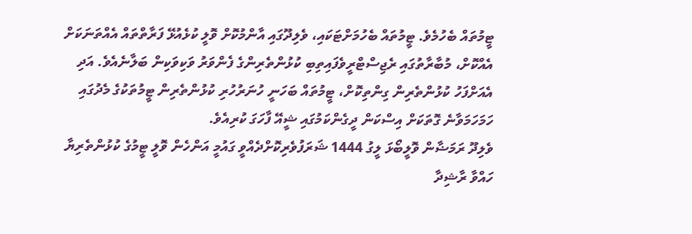ޓީމުތައް ބެހުމެވެ. ޓީމުތައް ބެހުމަށްޓަކައި، ވެލިދޫގައި އާންމުކޮށް ވޮލީ ކުޅެއުޅޭ ފަރާތްތައް އެއްތަނަކަށް އެއްކޮށް، މުބާރާތުގައި ރެޖިސްޓްރީވެފައިތިބި ކުޅުންތެރިންގެ ފެންވަރު ވަކިވަކިން ބަލާނެއެވެ. އަދި އެއަށްފަހު ކުޅުންތެރިން ގިންތިކޮށް، ޓީމުތައް ބަހަނީ ހުނަރުހުރި ކުޅުންތެރިން ޓީމުތަކުގެ މެދުގައި ހަމަހަމަވާނެ ގޮތަކަށް އިސްކަން ދީގެންކަމުގައި ޝީއޭ ފާހަގަ ކުރިއެވެ.
ވެލިދޫ ރަމަޟާން ވޮލީބޯޅަ ލީގު 1444 ޝަރަފުވެރިކޮށްދެއްވީ ގައުމީ އަންހެން ވޮލީ ޓީމުގެ ކުޅުންތެރިޔާ ހައްވާ ރާޝިދާ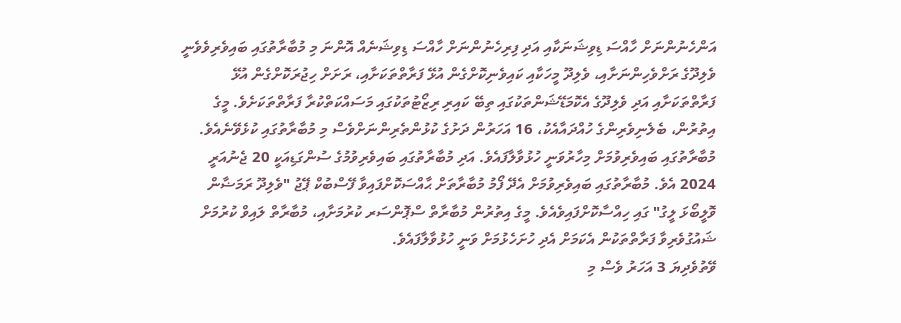އަންހެނުންނަށް ހާއްސަ ޑިވިޝަނަކާއި އަދި ފިރިހެނުންނަށް ހާއްސަ ޑިވިޝަނެއް އޮންނަ މި މުބާރާތުގައި ބައިވެރިވެވެނީ ވެލިދޫގެ ރަށްވެހިންނަށާއި، ވެލިދޫ މީހަކާއި ކައިވެނިކޮށްގެން އުޅޭ ފަރާތްތަކަށާއި، ރަށަށް ހިޖުރަކޮށްގެން އުޅޭ ފަރާތްތަކަށާއި އަދި ވެލިދޫގެ އެކޮމަޑޭޝަންތަކުގައި ތިބޭ ކައިރި ރިޒޯޓުތަކުގައި މަސައްކަތްކުރާ ފަރާތްތަކަށެވެ. މީގެ އިތުރުން، ބެލެނިވެރިންގެ ހުއްދައާއެކު، 16 އަހަރުން ދަށުގެ ކުޅުންތެރިންނަށްވެސް މި މުބާރާތުގައި ކުޅެވޭނެއެވެ.
މުބާރާތުގައި ބައިވެރިވުމަށް މިހާރުވަނީ ހުޅުވާލާފައެވެ. އަދި މުބާރާތުގައި ބައިވެރިވުމުގެ ސުންގަޑިއަކީ 20 ޖެނުއަރީ 2024 އެވެ. މުބާރާތުގައި ބައިވެރިވުމަށް އެދޭ ފޯމު މުބާރާތަށް ޙާއްސަކޮށްފައިވާ ފޭސްބުކް ޕޭޖު "ވެލިދޫ ރަމަޟާން ވޮލީބޯޅަ ލީގު" ގައި ހިއްސާކޮށްފައިވެއެވެ. މީގެ އިތުރުން މުބާރާތް ސްޕޮންސަރ ކުރުމަށާއި، މުބާރާތް ލައިވް ކުރުމަށް ޝައުގުވެރިވާ ފަރާތްތަކުން އެކަމަށް އެދި ހުށަހެޅުމަށް ވަނީ ހުޅުވާލާފައެވެ.
ވޭތުވެދިޔަ 3 އަހަރު ވެސް މި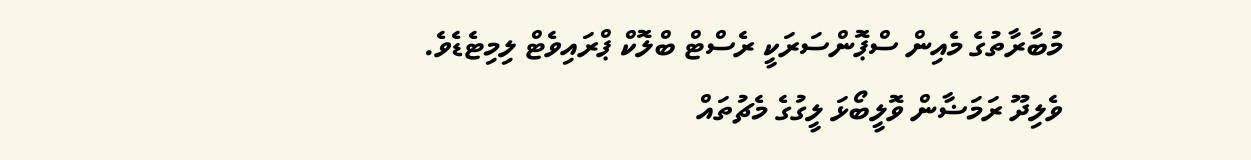މުބާރާތުގެ މެއިން ސްޕޮންސަރަކީ ރެސްޓް ބްލޮކް ޕްރައިވެޓް ލިމިޓެޑެވެ.
ވެލިދޫ ރަމަޟާން ވޮލީބޯޅަ ލީގުގެ މެޗުތައް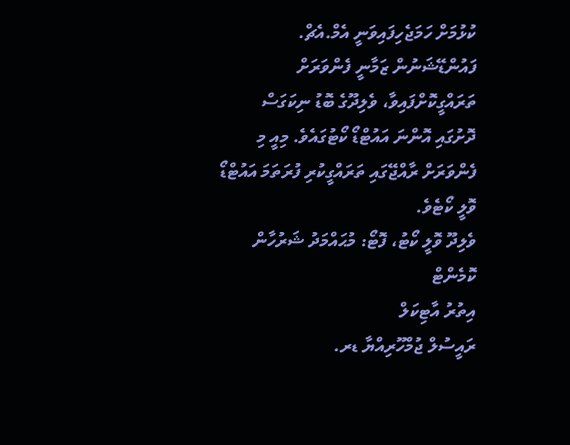ކުޅުމަށް ހަމަޖެހިފައިވަނީ އެމް.އެޗް. ފައުންޑޭޝަނުން ޒަމާނީ ފެންވަރަށް ތަރައްގީކޮށްފައިވާ، ވެލިދޫގެ ބޮޑު ނިކަގަސް ދޮށުގައި އޮންނަ އައުޓްޑޯ ކޯޓުގައެވެ. މިއީ މި ފެންވަރަށް ރާއްޖޭގައި ތަރައްގީކުރި ފުރަތަމަ އައުޓްޑޯ ވޮލީ ކޯޓެވެ.
ވެލިދޫ ވޮލީ ކޯޓު، ފޮޓޯ: މުޙައްމަދު ޝަރުހާން
ކޮމެންޓް
އިތުރު އާޓިކަލް
ރައީސުލް ޖުމްހޫރިއްޔާ ޑރ.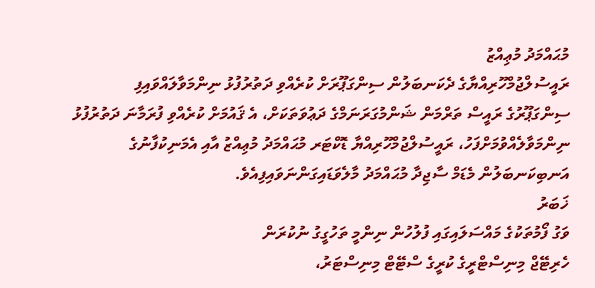މުޙައްމަދު މުޢިއްޒު
ރައީސުލްޖުމްހޫރިއްޔާގެ ދެކަނބަލުން ސިންގަޕޫރަށް ކުރެއްވި ދަތުރުފުޅު ނިންމަވާލައްވައިފި
ސިންގަޕޫރުގެ ރައީސް ތަރްމަން ޝަންމުގަރަނަމްގެ ދަޢުވަތަކަށް، އެ ޤައުމަށް ކުރެއްވި ފުރަމާނަ ދަތުރުފުޅު ނިންމަވާލެއްވުމަށްފަހު، ރައީސުލްޖުމްހޫރިއްޔާ ޑޮކްޓަރ މުޙައްމަދު މުޢިއްޒު އާއި އެމަނިކުފާނުގެ އަނބިކަނބަލުން މެޑަމް ސާޖިދާ މުޙައްމަދު މާލެވަޑައިގަންނަވައިފިއެވެ.
ޚަބަރު
ވަގު ފޯމުތަކުގެ މައްސަލައިގައި ފުލުހުން ނިންމީ ތަހުގީގު ނުކުރަން
ހެރިޓޭޖް މިނިސްޓްރީގެ ކުރީގެ ސްޓޭޓް މިނިސްޓަރު،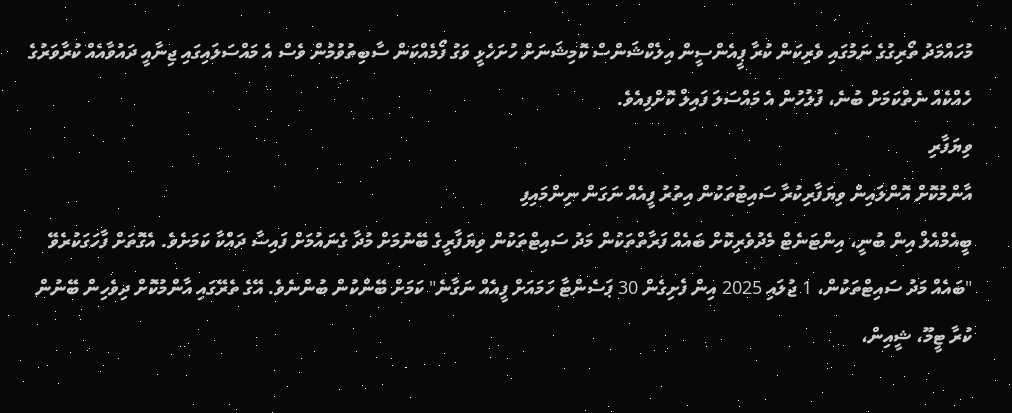މުހައްމަދު ތޯރިގުގެ ނަމުގައި ވެރިކަން ކުރާ ޕީއެންސީން އިލެކްޝަންސް ކޮމިޝަނަށް ހުށަހެޅީ ވަގު ފޯމެއްކަން ސާބިތުވުމުން ވެސް އެ މައްސަލައިގައި ޖިނާއީ ދައުވާއެއް ކުރާވަރުގެ ހެއްކެއް ނެތްކަމަށް ބުނެ، ފުލުހުން އެ މައްސަލަ ފައިލް ކޮށްފިއެވެ.
ވިޔަފާރި
އާންމުކޮށް އޮންލައިން ވިޔަފާރިކުރާ ސައިޓުތަކުން އިތުރު ފީއެއް ނަގަން ނިންމައިފި
ބީއެމްއެލް އިން ބުނީ، އިންޓަނެޓް މެދުވެރިކޮށް ބައެއް ފަރާތްތަކުން މަދު ސައިޓްތަކުން ވިޔަފާރީގެ ބޭނުމަށް މުދާ ގެނައުމަށް ފައިސާ ދައްކާ ކަމަށެވެ. އެގޮތަށް ފާހަގަކުރެވޭ "ބައެއް މަދު ސައިޓްތަކުން، 1 ޖުލައި 2025 އިން ފެށިގެން 30 ޕަސެންޓާ ހަމައަށް ފީއެއް ނަގާނެ" ކަމަށް ބޭންކުން ބުންނެވެ. އޭގެ ތެރޭގައި އާންމުކޮށް ދިވެހިން ބޭނުން ކުރާ ޓީމޫ، ޝީއިން،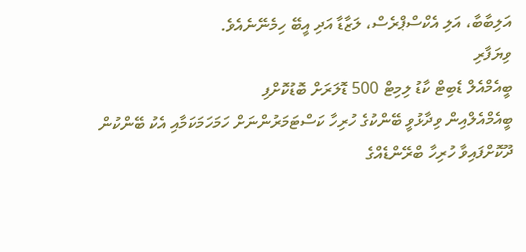އަލިބާބާ، އަލި އެކްސްޕްރެސް، ލަޒާޑާ އަދި އީބޭ ހިމެނޭނެއެވެ.
ވިޔަފާރި
ބީއެމްއެލް ޑެބިޓް ކާޑު ލިމިޓް 500 ޑޮލަރަށް ބޮޑުކޮށްފި
ބީއެމްއެލްއިން ވިދާޅުވީ ބޭންކުގެ ހުރިހާ ކަސްޓަމަރުންނަށް ހަމަހަމަކަމާއި އެކު ބޭންކުން ދޫކޮށްފައިވާ ހުރިހާ ބްރޭންޑެއްގެ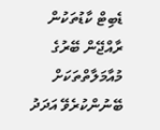ޑެބިޓް ކާޑުތަކުން ރާއްޖޭން ބޭރުގެ މުއާމަލާތްތަކަށް ބޭނުންކުރެވޭ އަދަދު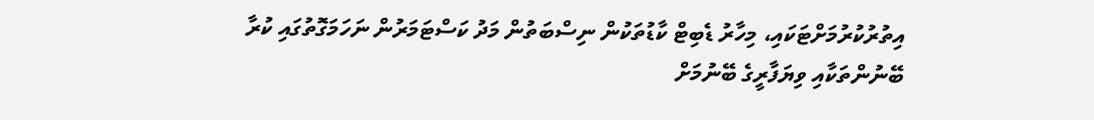އިތުރުކުރުމަށްޓަކައި، މިހާރު ޑެބިޓް ކާޑުތަކުން ނިސްބަތުން މަދު ކަސްޓަމަރުން ނަހަމަގޮތުގައި ކުރާ ބޭނުންތަކާއި ވިޔަފާރީގެ ބޭނުމަށް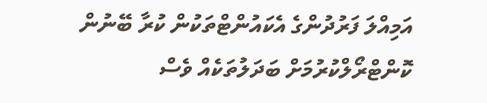އަމިއްލަ ފަރުދުންގެ އެކައުންޓްތަކުން ކުރާ ބޭނުން ކޮންޓްރޯލްކުރުމަށް ބަދަލުތަކެއް ވެސް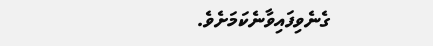ގެނެވިފައިވާނެކަމަށެވެ.